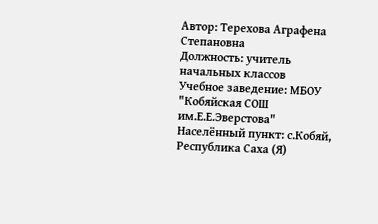Автор: Терехова Аграфена Степановна
Должность: учитель начальных классов
Учебное заведение: МБОУ "Кобяйская СОШ им.Е.Е.Эверстова"
Населённый пункт: с.Кобяй, Республика Саха (Я)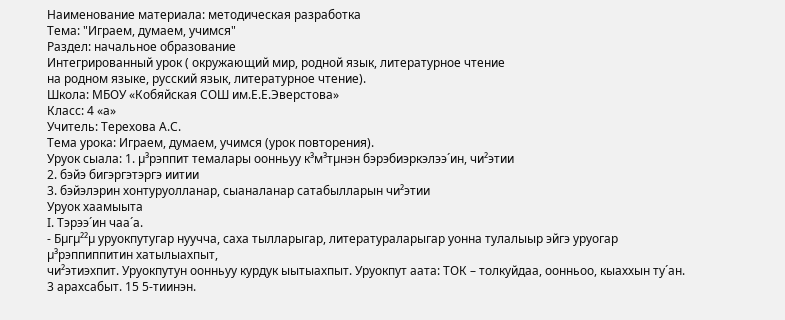Наименование материала: методическая разработка
Тема: "Играем, думаем, учимся"
Раздел: начальное образование
Интегрированный урок ( окружающий мир, родной язык, литературное чтение
на родном языке, русский язык, литературное чтение).
Школа: МБОУ «Кобяйская СОШ им.Е.Е.Эверстова»
Класс: 4 «а»
Учитель: Терехова А.С.
Тема урока: Играем, думаем, учимся (урок повторения).
Уруок сыала: 1. µ³рэппит темалары оонньуу к³м³тµнэн бэрэбиэркэлээ´ин, чи²этии
2. бэйэ бигэргэтэргэ иитии
3. бэйэлэрин хонтуруолланар, сыаналанар сатабылларын чи²этии
Уруок хаамыыта
I. Тэрээ´ин чаа´а.
- Бµгµ²²µ уруокпутугар нуучча, саха тылларыгар, литератураларыгар уонна тулалыыр эйгэ уруогар µ³рэппиппитин хатылыахпыт,
чи²этиэхпит. Уруокпутун оонньуу курдук ыытыахпыт. Уруокпут аата: ТОК – толкуйдаа, оонньоо, кыаххын ту´ан.
3 арахсабыт. 15 5-тиинэн.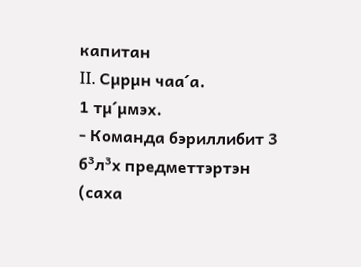капитан
II. Сµрµн чаа´а.
1 тµ´µмэх.
- Команда бэриллибит 3 б³л³х предметтэртэн (саха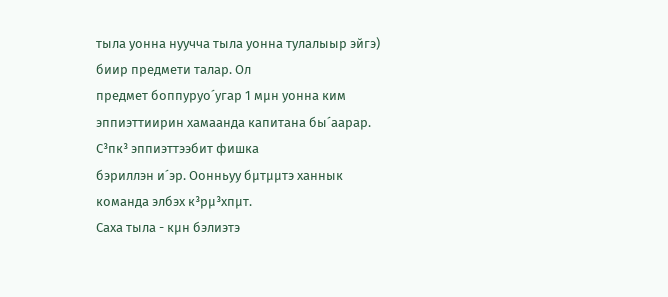тыла уонна нуучча тыла уонна тулалыыр эйгэ) биир предмети талар. Ол
предмет боппуруо´угар 1 мµн уонна ким эппиэттиирин хамаанда капитана бы´аарар. С³пк³ эппиэттээбит фишка
бэриллэн и´эр. Оонньуу бµтµµтэ ханнык команда элбэх к³рµ³хпµт.
Саха тыла - кµн бэлиэтэ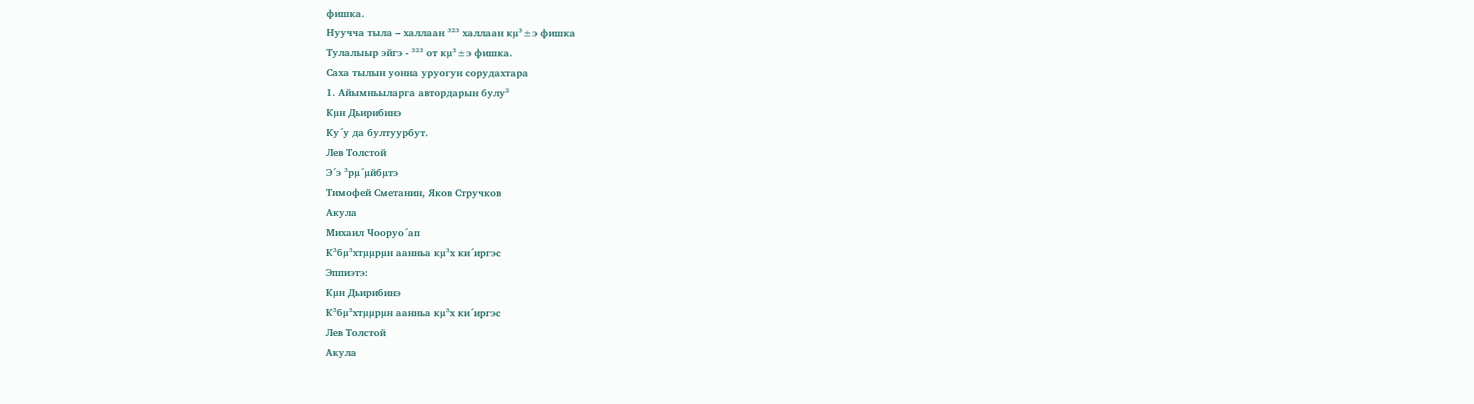фишка.
Нуучча тыла – халлаан ³²³ халлаан кµ³±э фишка
Тулалыыр эйгэ - ³²³ от кµ³±э фишка.
Саха тылын уонна уруогун сорудахтара
1. Айымньыларга автордарын булу²
Кµн Дьирибинэ
Ку´у да бултуурбут.
Лев Толстой
Э´э ³рµ´µйбµтэ
Тимофей Сметанин, Яков Стручков
Акула
Михаил Чооруо´ап
К³бµ³хтµµрµн аанньа кµ³х ки´иргэс
Эппиэтэ:
Кµн Дьирибинэ
К³бµ³хтµµрµн аанньа кµ³х ки´иргэс
Лев Толстой
Акула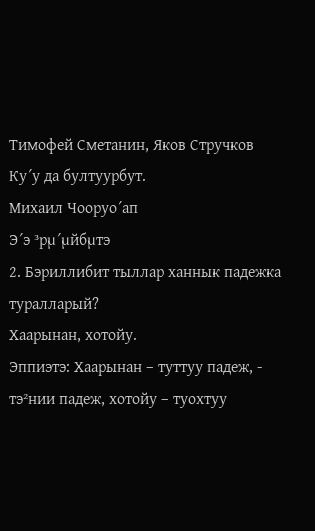Тимофей Сметанин, Яков Стручков
Ку´у да бултуурбут.
Михаил Чооруо´ап
Э´э ³рµ´µйбµтэ
2. Бэриллибит тыллар ханнык падежка туралларый?
Хаарынан, хотойу.
Эппиэтэ: Хаарынан – туттуу падеж, - тэ²нии падеж, хотойу – туохтуу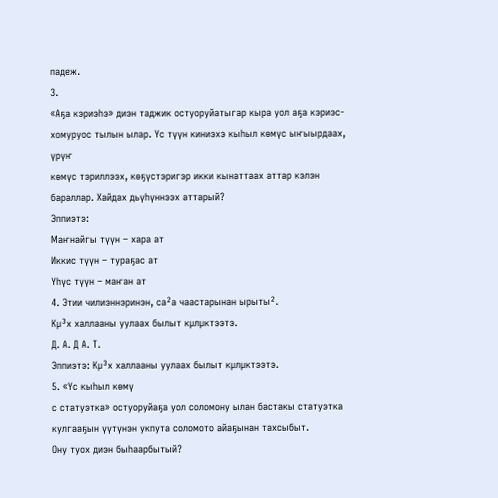падеж.
3.
«Аҕа кэриэһэ» диэн таджик остуоруйатыгар кыра уол аҕа кэриэс-хомуруос тылын ылар. Үс түүн киниэхэ кыһыл көмүс ыҥыырдаах, үрүҥ
көмүс тэриллээх, көҕүстэригэр икки кынаттаах аттар кэлэн бараллар. Хайдах дьүһүннээх аттарый?
Эппиэтэ:
Маҥнайгы түүн – хара ат
Иккис түүн – тураҕас ат
Үһүс түүн – маҥан ат
4. Этии чилиэннэринэн, са²а чаастарынан ырыты².
Кµ³х халлааны уулаах былыт кµлµктээтэ.
Д. А. Д А. Т.
Эппиэтэ: Кµ³х халлааны уулаах былыт кµлµктээтэ.
5. «Үс кыһыл көмү
с статуэтка» остуоруйаҕа уол соломону ылан бастакы статуэтка кулгааҕын үүтүнэн укпута соломото айаҕынан тахсыбыт.
Ону туох диэн быһаарбытый?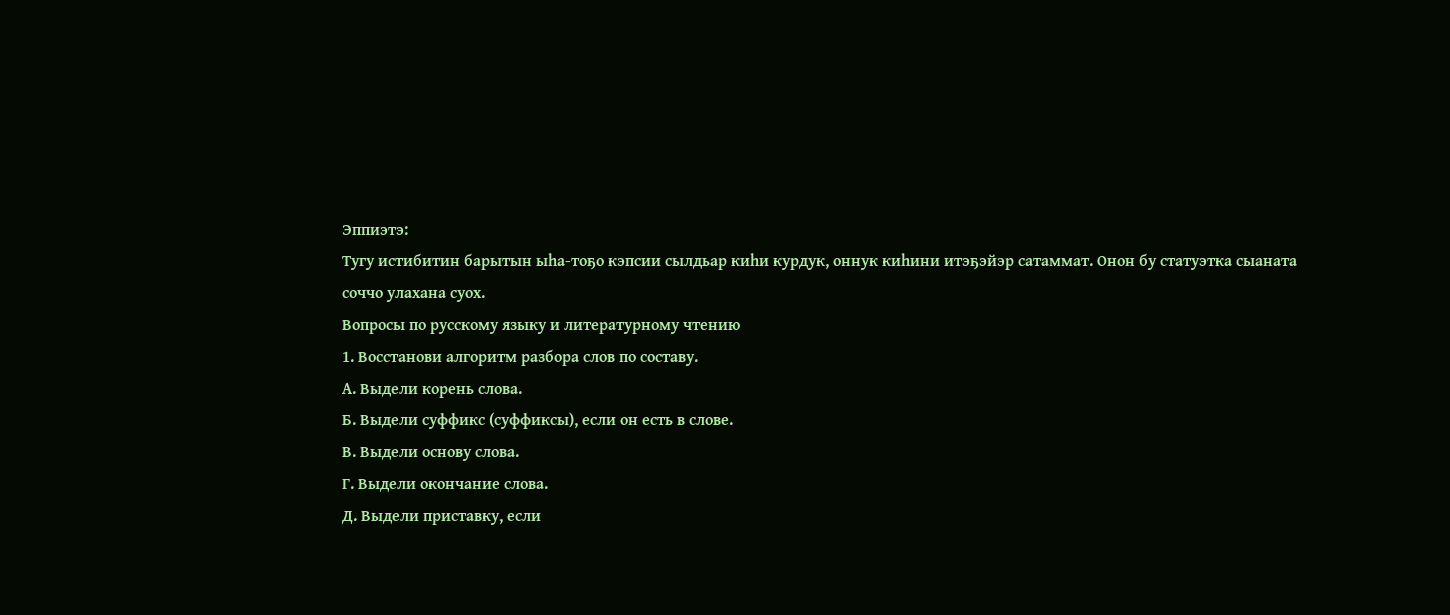Эппиэтэ:
Тугу истибитин барытын ыһа-тоҕо кэпсии сылдьар киһи курдук, оннук киһини итэҕэйэр сатаммат. Онон бу статуэтка сыаната
соччо улахана суох.
Вопросы по русскому языку и литературному чтению
1. Восстанови алгоритм разбора слов по составу.
А. Выдели корень слова.
Б. Выдели суффикс (суффиксы), если он есть в слове.
В. Выдели основу слова.
Г. Выдели окончание слова.
Д. Выдели приставку, если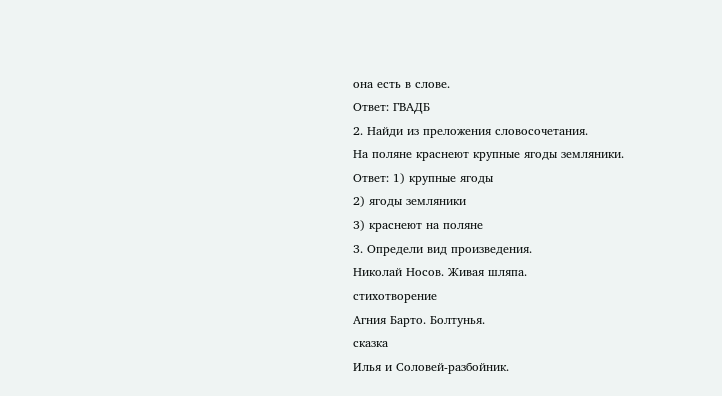она есть в слове.
Ответ: ГВАДБ
2. Найди из преложения словосочетания.
На поляне краснеют крупные ягоды земляники.
Ответ: 1) крупные ягоды
2) ягоды земляники
3) краснеют на поляне
3. Определи вид произведения.
Николай Носов. Живая шляпа.
стихотворение
Агния Барто. Болтунья.
сказка
Илья и Соловей-разбойник.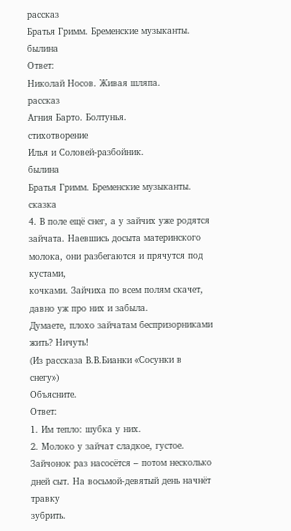рассказ
Братья Гримм. Бременские музыканты.
былина
Ответ:
Николай Носов. Живая шляпа.
рассказ
Агния Барто. Болтунья.
стихотворение
Илья и Соловей-разбойник.
былина
Братья Гримм. Бременские музыканты.
сказка
4. В поле ещё снег, а у зайчих уже родятся зайчата. Наевшись досыта материнского молока, они разбегаются и прячутся под кустами,
кочками. Зайчиха по всем полям скачет, давно уж про них и забыла.
Думаете, плохо зайчатам беспризорниками жить? Ничуть!
(Из рассказа В.В.Бианки «Сосунки в снегу»)
Объясните.
Ответ:
1. Им тепло: шубка у них.
2. Молоко у зайчат сладкое, густое. Зайчонок раз насосётся – потом несколько дней сыт. На восьмой-девятый день начнёт травку
зубрить.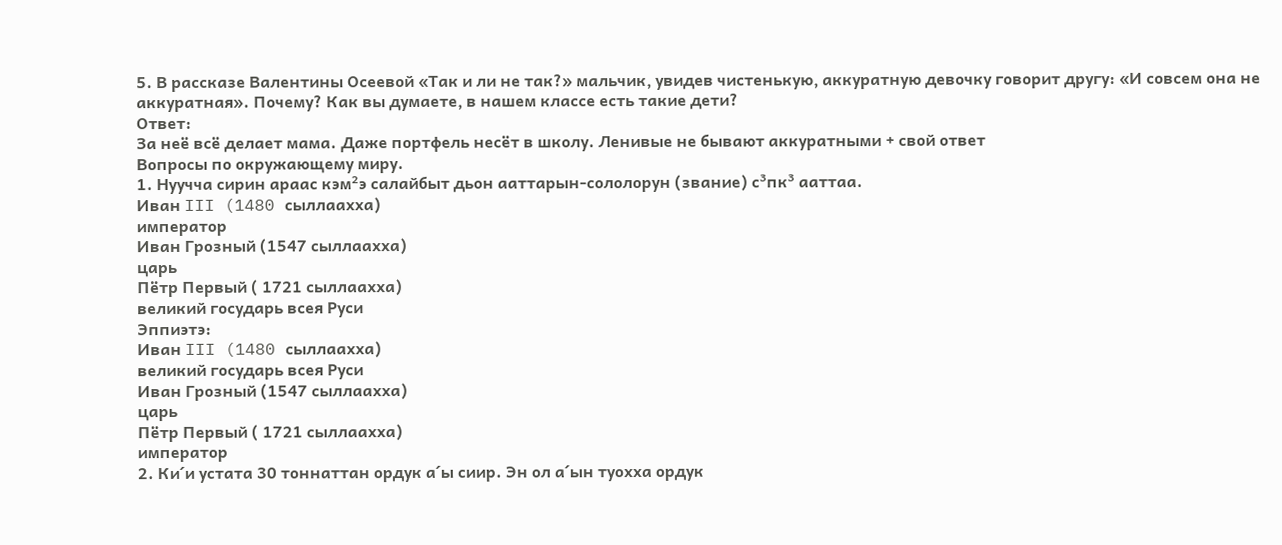5. В рассказе Валентины Осеевой «Так и ли не так?» мальчик, увидев чистенькую, аккуратную девочку говорит другу: «И совсем она не
аккуратная». Почему? Как вы думаете, в нашем классе есть такие дети?
Ответ:
За неё всё делает мама. Даже портфель несёт в школу. Ленивые не бывают аккуратными + свой ответ
Вопросы по окружающему миру.
1. Нуучча сирин араас кэм²э салайбыт дьон ааттарын-сололорун (звание) с³пк³ ааттаа.
Иван III (1480 cыллаахха)
император
Иван Грозный (1547 сыллаахха)
царь
Пётр Первый ( 1721 сыллаахха)
великий государь всея Руси
Эппиэтэ:
Иван III (1480 cыллаахха)
великий государь всея Руси
Иван Грозный (1547 сыллаахха)
царь
Пётр Первый ( 1721 сыллаахха)
император
2. Ки´и устата 30 тоннаттан ордук а´ы сиир. Эн ол а´ын туохха ордук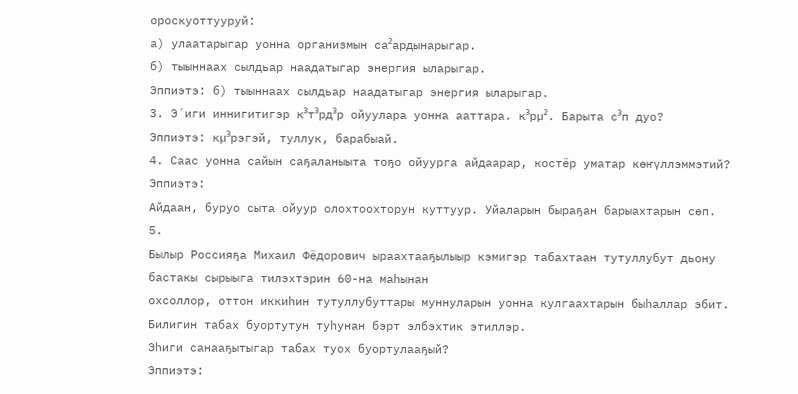ороскуоттууруй:
а) улаатарыгар уонна организмын са²ардынарыгар.
б) тыыннаах сылдьар наадатыгар энергия ыларыгар.
Эппиэтэ: б) тыыннаах сылдьар наадатыгар энергия ыларыгар.
3. Э´иги иннигитигэр к³т³рд³р ойуулара уонна ааттара. к³рµ². Барыта с³п дуо?
Эппиэтэ: кµ³рэгэй, туллук, барабыай.
4. Саас уонна сайын саҕаланыыта тоҕо ойуурга айдаарар, костёр уматар көҥүллэммэтий?
Эппиэтэ:
Айдаан, буруо сыта ойуур олохтоохторун куттуур. Уйаларын быраҕан барыахтарын сөп.
5.
Былыр Россияҕа Михаил Фёдорович ыраахтааҕылыыр кэмигэр табахтаан тутуллубут дьону бастакы сырыыга тилэхтэрин 60-на маһынан
охсоллор, оттон иккиһин тутуллубуттары муннуларын уонна кулгаахтарын быһаллар эбит.
Билигин табах буортутун туһунан бэрт элбэхтик этиллэр.
Эһиги санааҕытыгар табах туох буортулааҕый?
Эппиэтэ: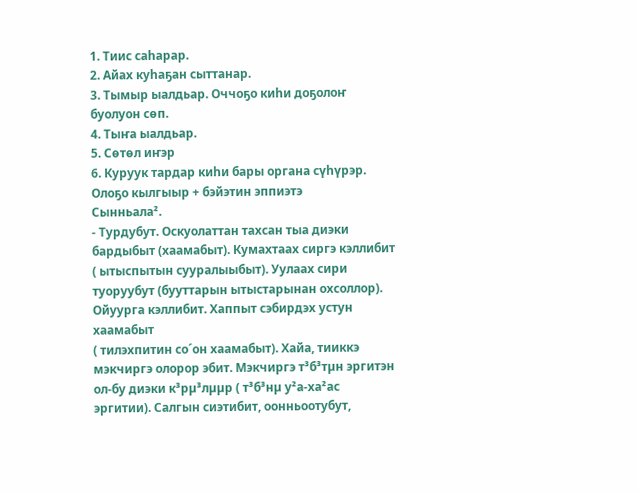1. Тиис саһарар.
2. Айах куһаҕан сыттанар.
3. Тымыр ыалдьар. Оччоҕо киһи доҕолоҥ буолуон сөп.
4. Тыҥа ыалдьар.
5. Сөтөл иҥэр
6. Куруук тардар киһи бары органа сүһүрэр. Олоҕо кылгыыр + бэйэтин эппиэтэ
Сынньала².
- Турдубут. Оскуолаттан тахсан тыа диэки бардыбыт (хаамабыт). Кумахтаах сиргэ кэллибит ( ытыспытын сууралыыбыт). Уулаах сири
туоруубут (бууттарын ытыстарынан охсоллор). Ойуурга кэллибит. Хаппыт сэбирдэх устун хаамабыт
( тилэхпитин со´он хаамабыт). Хайа, тииккэ мэкчиргэ олорор эбит. Мэкчиргэ т³б³тµн эргитэн ол-бу диэки к³рµ³лµµр ( т³б³нµ у²а-ха²ас
эргитии). Салгын сиэтибит, оонньоотубут,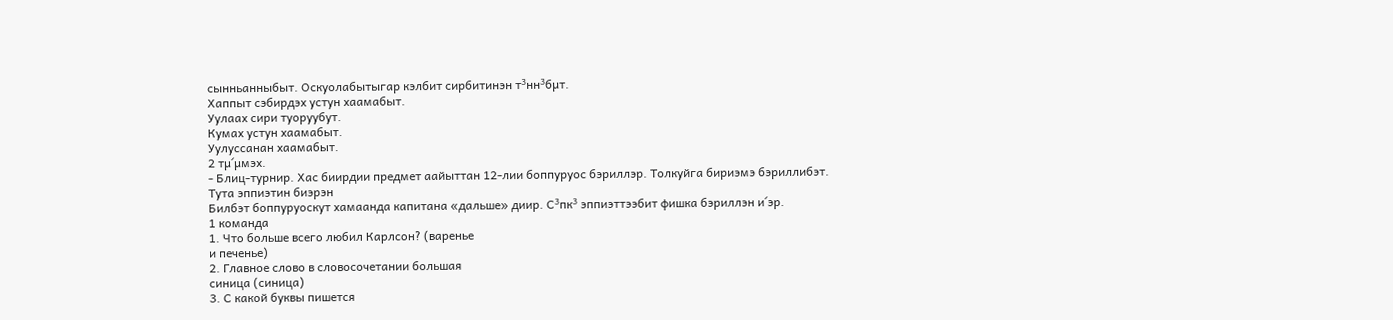сынньанныбыт. Оскуолабытыгар кэлбит сирбитинэн т³нн³бµт.
Хаппыт сэбирдэх устун хаамабыт.
Уулаах сири туоруубут.
Кумах устун хаамабыт.
Уулуссанан хаамабыт.
2 тµ´µмэх.
- Блиц-турнир. Хас биирдии предмет аайыттан 12-лии боппуруос бэриллэр. Толкуйга бириэмэ бэриллибэт. Тута эппиэтин биэрэн
Билбэт боппуруоскут хамаанда капитана «дальше» диир. С³пк³ эппиэттээбит фишка бэриллэн и´эр.
1 команда
1. Что больше всего любил Карлсон? (варенье
и печенье)
2. Главное слово в словосочетании большая
синица (синица)
3. С какой буквы пишется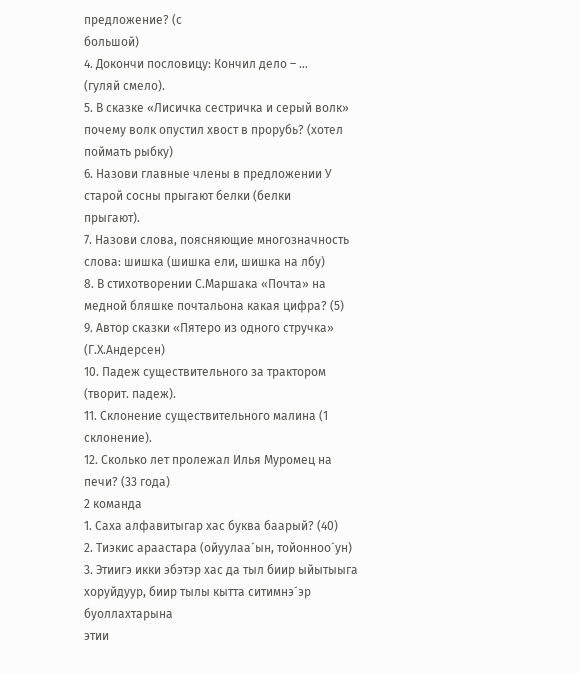предложение? (с
большой)
4. Докончи пословицу: Кончил дело – ...
(гуляй смело).
5. В сказке «Лисичка сестричка и серый волк»
почему волк опустил хвост в прорубь? (хотел
поймать рыбку)
6. Назови главные члены в предложении У
старой сосны прыгают белки (белки
прыгают).
7. Назови слова, поясняющие многозначность
слова: шишка (шишка ели, шишка на лбу)
8. В стихотворении С.Маршака «Почта» на
медной бляшке почтальона какая цифра? (5)
9. Автор сказки «Пятеро из одного стручка»
(Г.Х.Андерсен)
10. Падеж существительного за трактором
(творит. падеж).
11. Склонение существительного малина (1
склонение).
12. Сколько лет пролежал Илья Муромец на
печи? (33 года)
2 команда
1. Саха алфавитыгар хас буква баарый? (40)
2. Тиэкис араастара (ойуулаа´ын, тойонноо´ун)
3. Этиигэ икки эбэтэр хас да тыл биир ыйытыыга
хоруйдуур, биир тылы кытта ситимнэ´эр буоллахтарына
этии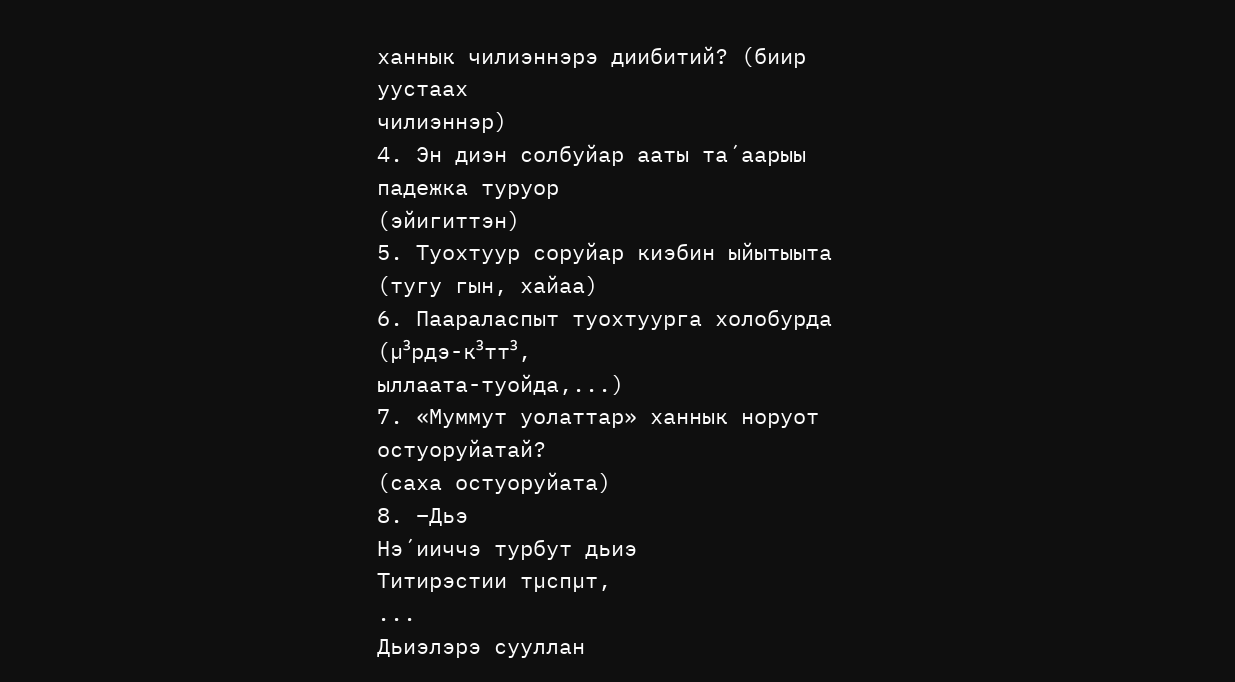ханнык чилиэннэрэ диибитий? (биир уустаах
чилиэннэр)
4. Эн диэн солбуйар ааты та´аарыы падежка туруор
(эйигиттэн)
5. Туохтуур соруйар киэбин ыйытыыта (тугу гын, хайаа)
6. Паараласпыт туохтуурга холобурда (µ³рдэ-к³тт³,
ыллаата-туойда,...)
7. «Муммут уолаттар» ханнык норуот остуоруйатай?
(саха остуоруйата)
8. –Дьэ
Нэ´ииччэ турбут дьиэ
Титирэстии тµспµт,
...
Дьиэлэрэ сууллан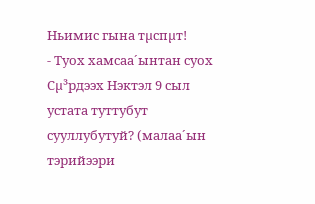Ньимис гына тµспµт!
- Туох хамсаа´ынтан суох Сµ³рдээх Нэктэл 9 сыл
устата туттубут сууллубутуй? (малаа´ын
тэрийээри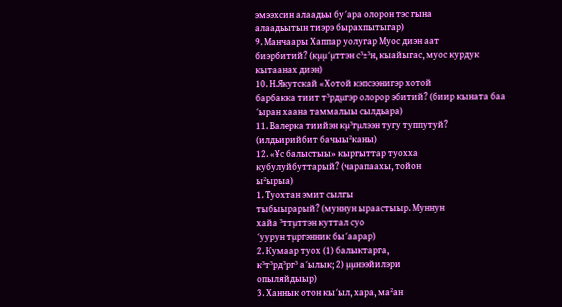эмээхсин алаадьы бу´ара олорон тэс гына
алаадьытын тиэрэ бырахпытыгар)
9. Манчаары Хаппар уолугар Муос диэн аат
биэрбитий? (кµµ´µттэн с³±³н, кыайыгас, муос курдук
кытаанах диэн)
10. Н.Якутскай «Хотой кэпсээнигэр хотой
барбакка тиит т³рдµгэр олорор эбитий? (биир кыната баа
´ыран хаана таммалыы сылдьара)
11. Валерка тиийэн кµ³гµлээн тугу туппутуй?
(илдьирийбит бачыы²каны)
12. «¥с балыстыы» кыргыттар туохха
кубулуйбуттарый? (чарапаахы, тойон
ы²ырыа)
1. Туохтан эмит сылгы
тыбыырарый? (муннун ыраастыыр. Муннун
хайа ³ттµттэн куттал суо
´уурун тµргэнник бы´аарар)
2. Кумаар туох (1) балыктарга,
к³т³рд³рг³ а´ылык; 2) µµнээйилэри
опыляйдыыр)
3. Ханнык отон кы´ыл, хара, ма²ан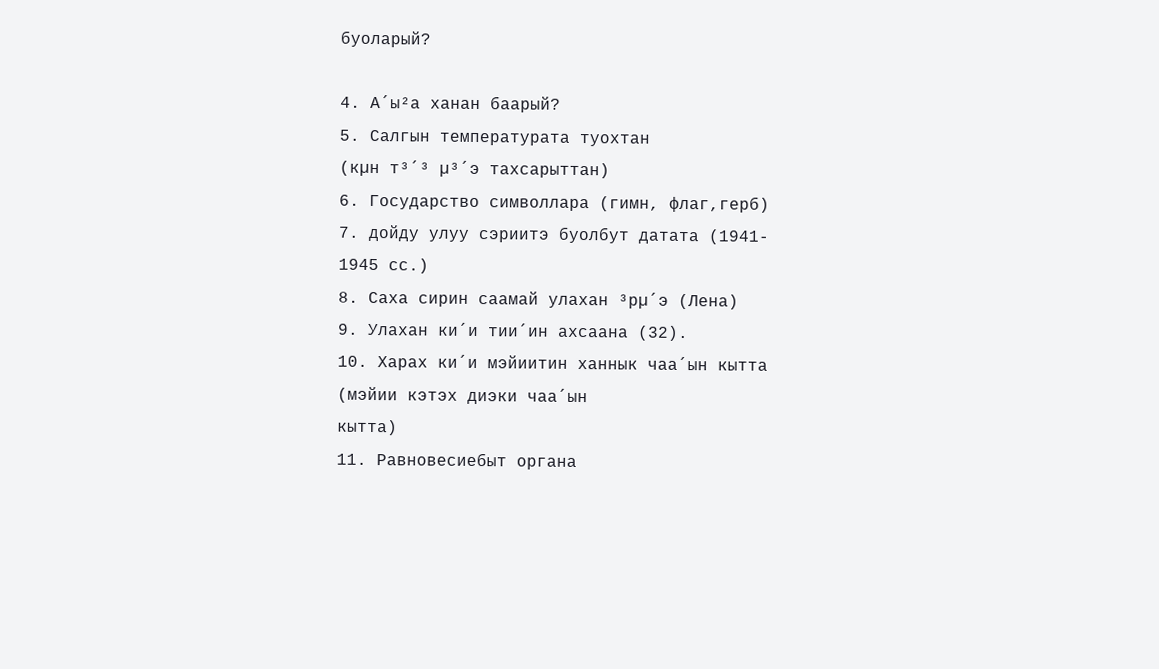буоларый?

4. А´ы²а ханан баарый?
5. Салгын температурата туохтан
(кµн т³´³ µ³´э тахсарыттан)
6. Государство символлара (гимн, флаг,герб)
7. дойду улуу сэриитэ буолбут датата (1941-
1945 сс.)
8. Саха сирин саамай улахан ³рµ´э (Лена)
9. Улахан ки´и тии´ин ахсаана (32).
10. Харах ки´и мэйиитин ханнык чаа´ын кытта
(мэйии кэтэх диэки чаа´ын
кытта)
11. Равновесиебыт органа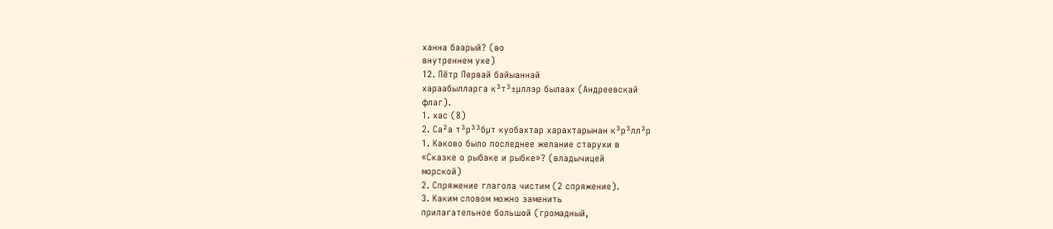ханна баарый? (во
внутреннем ухе)
12. Пётр Первай байыаннай
хараабылларга к³т³±µллэр былаах (Андреевскай
флаг).
1. хас (8)
2. Са²а т³р³³бµт куобахтар харахтарынан к³р³лл³р
1. Каково было последнее желание старухи в
«Сказке о рыбаке и рыбке»? (владычицей
морской)
2. Спряжение глагола чистим (2 спряжение).
3. Каким словом можно заменить
прилагательное большой (громадный,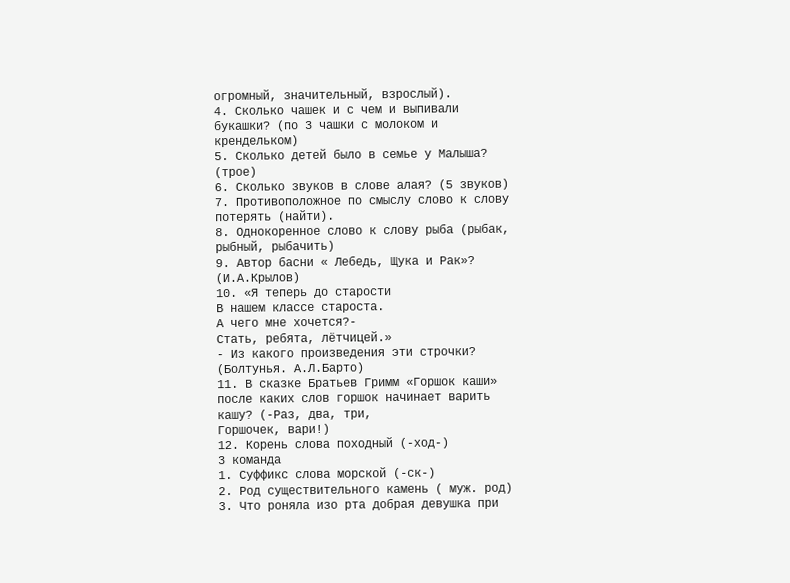огромный, значительный, взрослый).
4. Сколько чашек и с чем и выпивали
букашки? (по 3 чашки с молоком и
крендельком)
5. Сколько детей было в семье у Малыша?
(трое)
6. Сколько звуков в слове алая? (5 звуков)
7. Противоположное по смыслу слово к слову
потерять (найти).
8. Однокоренное слово к слову рыба (рыбак,
рыбный, рыбачить)
9. Автор басни « Лебедь, Щука и Рак»?
(И.А.Крылов)
10. «Я теперь до старости
В нашем классе староста.
А чего мне хочется?-
Стать, ребята, лётчицей.»
- Из какого произведения эти строчки?
(Болтунья. А.Л.Барто)
11. В сказке Братьев Гримм «Горшок каши»
после каких слов горшок начинает варить
кашу? (-Раз, два, три,
Горшочек, вари!)
12. Корень слова походный (-ход-)
3 команда
1. Суффикс слова морской (-ск-)
2. Род существительного камень ( муж. род)
3. Что роняла изо рта добрая девушка при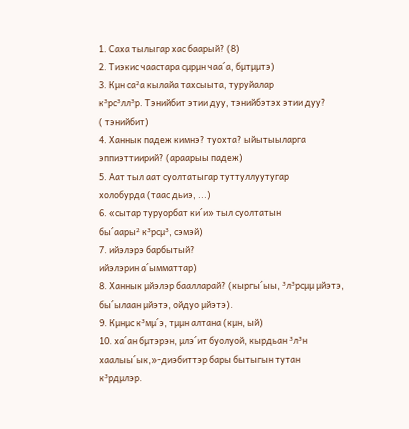1. Саха тылыгар хас баарый? (8)
2. Тиэкис чаастара сµрµн чаа´а, бµтµµтэ)
3. Кµн са²а кылайа тахсыыта, туруйалар
к³рс³лл³р. Тэнийбит этии дуу, тэнийбэтэх этии дуу?
( тэнийбит)
4. Ханнык падеж кимнэ? туохта? ыйытыыларга
эппиэттиирий? (араарыы падеж)
5. Аат тыл аат суолтатыгар туттуллуутугар
холобурда (таас дьиэ, ...)
6. «сытар туруорбат ки´и» тыл суолтатын
бы´аары² к³рсµ³, сэмэй)
7. ийэлэрэ барбытый?
ийэлэрин а´ымматтар)
8. Ханнык µйэлэр баалларай? (кыргы´ыы, ³л³рсµµ µйэтэ,
бы´ылаан µйэтэ, ойдуо µйэтэ).
9. Кµнµс к³мµ´э, тµµн алтана (кµн, ый)
10. ха´ан бµтэрэн, µлэ´ит буолуой, кырдьан ³л³н
хаалыы´ык,»-диэбиттэр бары бытыгын тутан
к³рдµлэр.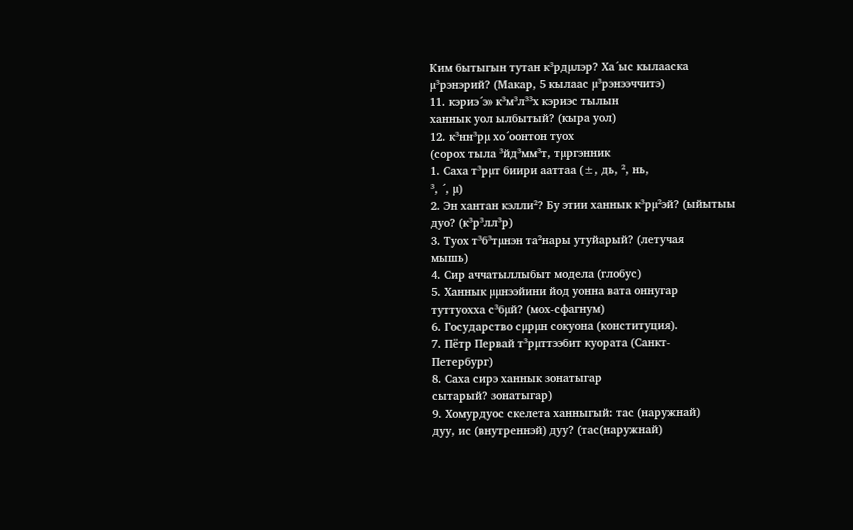Ким бытыгын тутан к³рдµлэр? Ха´ыс кылааска
µ³рэнэрий? (Макар, 5 кылаас µ³рэнээччитэ)
11. кэриэ´э» к³м³л³³х кэриэс тылын
ханнык уол ылбытый? (кыра уол)
12. к³нн³рµ хо´оонтон туох
(сорох тыла ³йд³мм³т, тµргэнник
1. Саха т³рµт биири ааттаа (±, дь, ², нь,
³, ´, µ)
2. Эн хантан кэлли²? Бу этии ханнык к³рµ²эй? (ыйытыы
дуо? (к³р³лл³р)
3. Туох т³б³тµнэн та²нары утуйарый? (летучая
мышь)
4. Сир аччатыллыбыт модела (глобус)
5. Ханнык µµнээйини йод уонна вата оннугар
туттуохха с³бµй? (мох-сфагнум)
6. Государство сµрµн сокуона (конституция).
7. Пётр Первай т³рµттээбит куората (Санкт-
Петербург)
8. Саха сирэ ханнык зонатыгар
сытарый? зонатыгар)
9. Хомурдуос скелета ханныгый: тас (наружнай)
дуу, ис (внутреннэй) дуу? (тас(наружнай)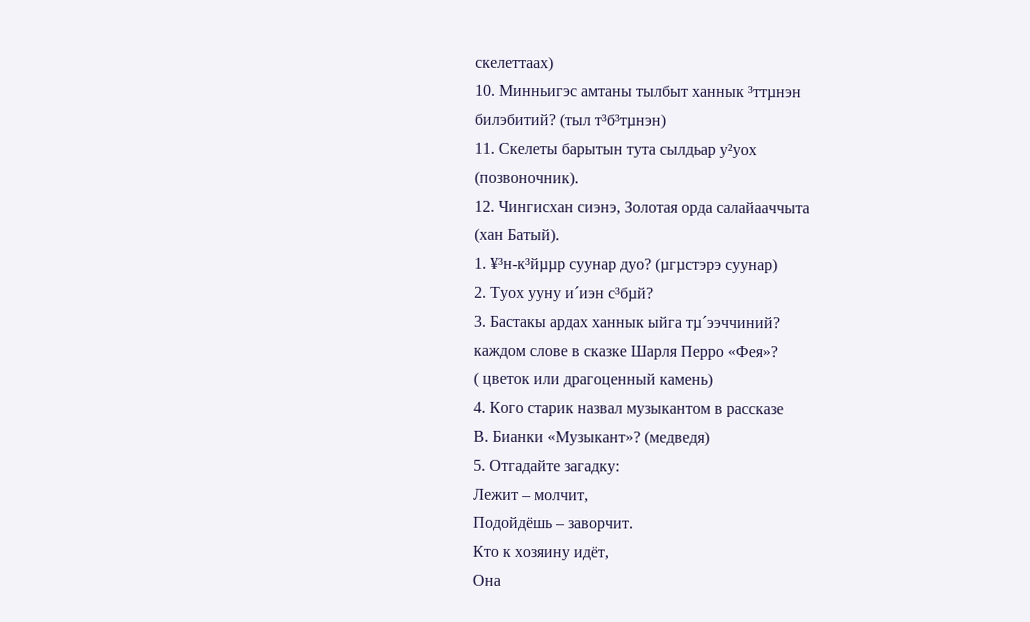скелеттаах)
10. Минньигэс амтаны тылбыт ханнык ³ттµнэн
билэбитий? (тыл т³б³тµнэн)
11. Скелеты барытын тута сылдьар у²уох
(позвоночник).
12. Чингисхан сиэнэ, Золотая орда салайааччыта
(хан Батый).
1. ¥³н-к³йµµр суунар дуо? (µгµстэрэ суунар)
2. Туох ууну и´иэн с³бµй?
3. Бастакы ардах ханнык ыйга тµ´ээччиний?
каждом слове в сказке Шарля Перро «Фея»?
( цветок или драгоценный камень)
4. Кого старик назвал музыкантом в рассказе
В. Бианки «Музыкант»? (медведя)
5. Отгадайте загадку:
Лежит – молчит,
Подойдёшь – заворчит.
Кто к хозяину идёт,
Она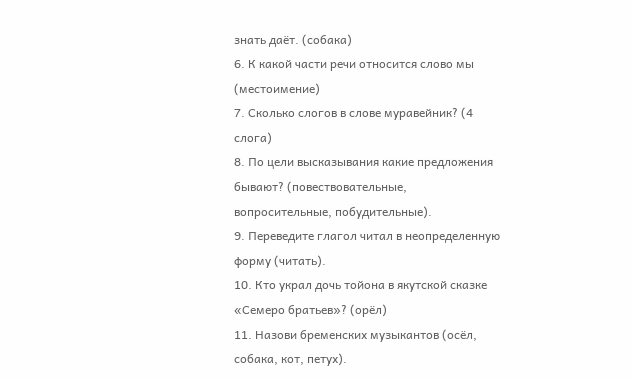знать даёт. (собака)
6. К какой части речи относится слово мы
(местоимение)
7. Сколько слогов в слове муравейник? (4
слога)
8. По цели высказывания какие предложения
бывают? (повествовательные,
вопросительные, побудительные).
9. Переведите глагол читал в неопределенную
форму (читать).
10. Кто украл дочь тойона в якутской сказке
«Семеро братьев»? (орёл)
11. Назови бременских музыкантов (осёл,
собака, кот, петух).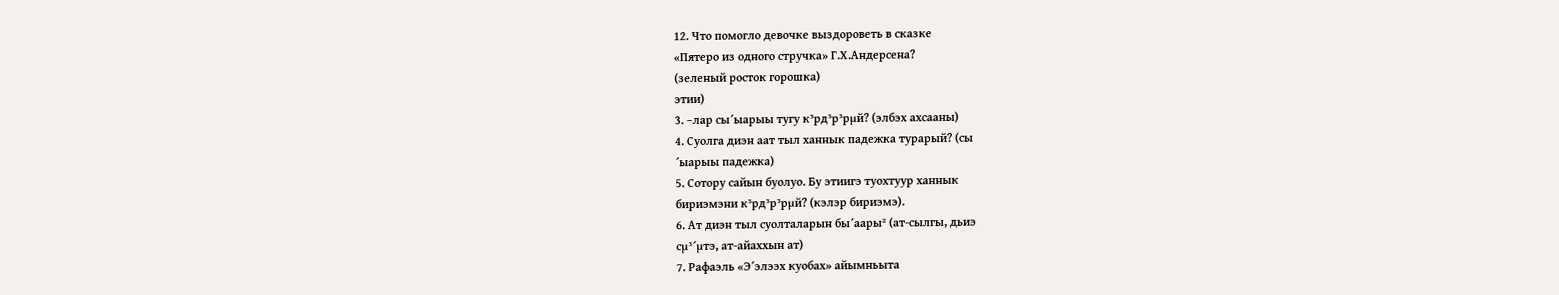12. Что помогло девочке выздороветь в сказке
«Пятеро из одного стручка» Г.Х.Андерсена?
(зеленый росток горошка)
этии)
3. –лар сы´ыарыы тугу к³рд³р³рµй? (элбэх ахсааны)
4. Суолга диэн аат тыл ханнык падежка турарый? (сы
´ыарыы падежка)
5. Сотору сайын буолуо. Бу этиигэ туохтуур ханнык
бириэмэни к³рд³р³рµй? (кэлэр бириэмэ).
6. Ат диэн тыл суолталарын бы´аары² (ат-сылгы, дьиэ
сµ³´µтэ, ат-айаххын ат)
7. Рафаэль «Э´элээх куобах» айымньыта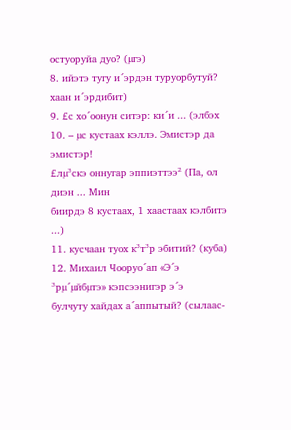остуоруйа дуо? (µгэ)
8. ийэтэ тугу и´эрдэн туруорбутуй?
хаан и´эрдибит)
9. £с хо´оонун ситэр: ки´и ... (элбэх
10. – µс кустаах кэллэ. Эмистэр да эмистэр!
£лµ³скэ оннугар эппиэттээ² (Па, ол диэн ... Мин
биирдэ 8 кустаах, 1 хаастаах кэлбитэ ...)
11. кусчаан туох к³т³р эбитий? (куба)
12. Михаил Чооруо´ап «Э´э ³рµ´µйбµтэ» кэпсээнигэр э´э
булчуту хайдах а´аппытый? (сылаас-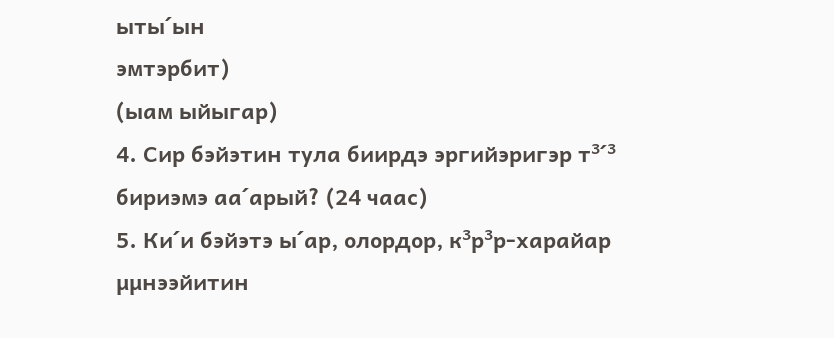ыты´ын
эмтэрбит)
(ыам ыйыгар)
4. Сир бэйэтин тула биирдэ эргийэригэр т³´³
бириэмэ аа´арый? (24 чаас)
5. Ки´и бэйэтэ ы´ар, олордор, к³р³р-харайар
µµнээйитин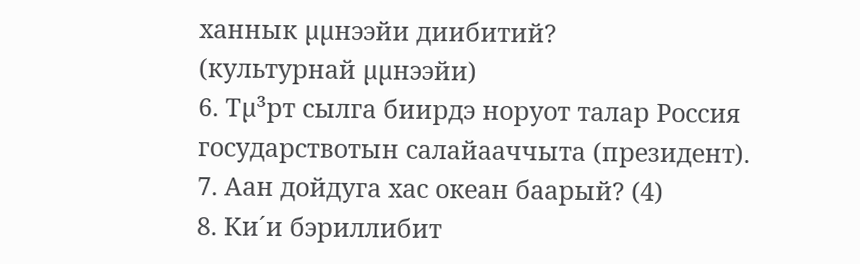ханнык µµнээйи диибитий?
(культурнай µµнээйи)
6. Тµ³рт сылга биирдэ норуот талар Россия
государствотын салайааччыта (президент).
7. Аан дойдуга хас океан баарый? (4)
8. Ки´и бэриллибит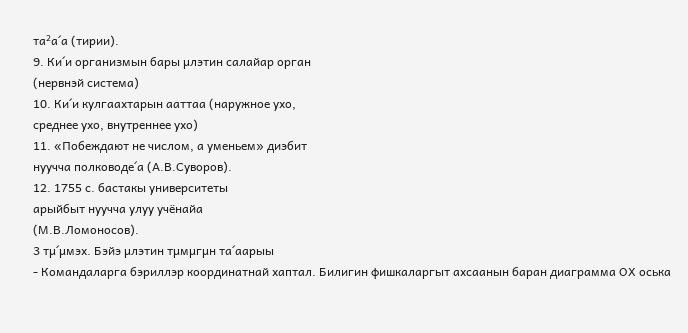та²а´а (тирии).
9. Ки´и организмын бары µлэтин салайар орган
(нервнэй система)
10. Ки´и кулгаахтарын ааттаа (наружное ухо,
среднее ухо, внутреннее ухо)
11. «Побеждают не числом, а уменьем» диэбит
нуучча полководе´а (А.В.Суворов).
12. 1755 с. бастакы университеты
арыйбыт нуучча улуу учёнайа
(М.В.Ломоносов).
3 тµ´µмэх. Бэйэ µлэтин тµмµгµн та´аарыы
- Командаларга бэриллэр координатнай хаптал. Билигин фишкаларгыт ахсаанын баран диаграмма ОХ оська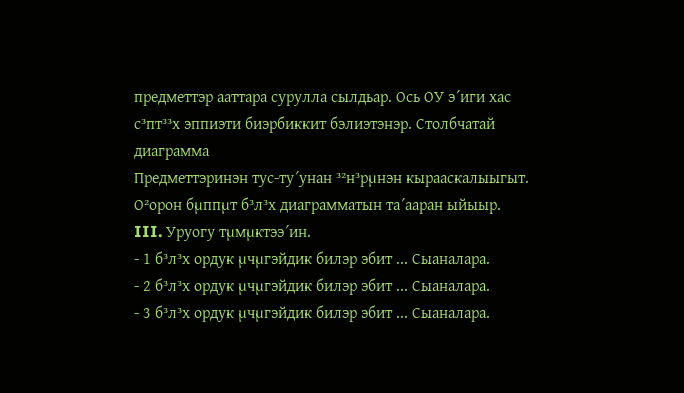предметтэр ааттара сурулла сылдьар. Ось ОУ э´иги хас с³пт³³х эппиэти биэрбиккит бэлиэтэнэр. Столбчатай диаграмма
Предметтэринэн тус-ту´унан ³²н³рµнэн кырааскалыыгыт. О²орон бµппµт б³л³х диаграмматын та´ааран ыйыыр.
III. Уруогу тµмµктээ´ин.
- 1 б³л³х ордук µчµгэйдик билэр эбит ... Сыаналара.
- 2 б³л³х ордук µчµгэйдик билэр эбит ... Сыаналара.
- 3 б³л³х ордук µчµгэйдик билэр эбит ... Сыаналара.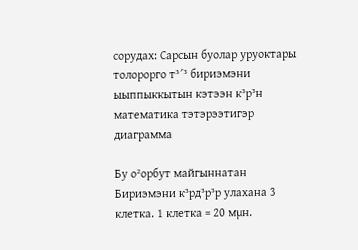сорудах: Сарсын буолар уруоктары толорорго т³´³ бириэмэни ыыппыккытын кэтээн к³р³н математика тэтэрээтигэр диаграмма

Бу о²орбут майгыннатан Бириэмэни к³рд³р³р улахана 3 клетка. 1 клетка = 20 мµн.